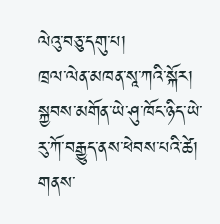ལེའུ་བཅུ་དགུ་པ།
ཁྲལ་ལེན་མཁན་སཱ་ཀའི་སྐོར།
སྐྱབས་མགོན་ཡེ་ཤུ་ཁོང་ཉིད་ཡེ་རུ་ཀོ་བརྒྱུད་ནས་ཕེབས་པའི་ཚེ། གནས་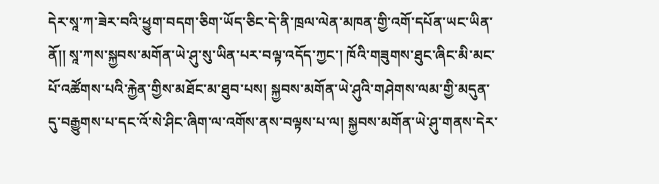དེར་སཱ་ཀ་ཟེར་བའི་ཕྱུག་བདག་ཅིག་ཡོད་ཅིང་དེ་ནི་ཁྲལ་ལེན་མཁན་གྱི་འགོ་དཔོན་ཡང་ཡིན་ནོ།། སཱ་ཀས་སྐྱབས་མགོན་ཡེ་ཤུ་སུ་ཡིན་པར་བལྟ་འདོད་ཀྱང་། ཁོའི་གཟུགས་ཐུང་ཞིང་མི་མང་པོ་འཚོགས་པའི་རྐྱེན་གྱིས་མཐོང་མ་ཐུབ་པས། སྐྱབས་མགོན་ཡེ་ཤུའི་གཤེགས་ལམ་གྱི་མདུན་དུ་བརྒྱུགས་པ་དང་འོ་སེ་ཤིང་ཞིག་ལ་འགོས་ནས་བལྟས་པ་ལ། སྐྱབས་མགོན་ཡེ་ཤུ་གནས་དེར་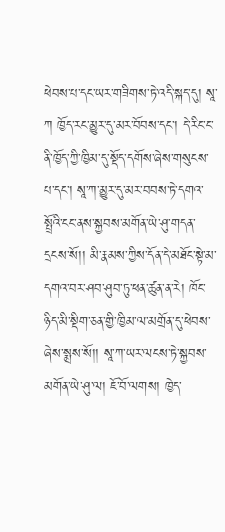ཕེབས་པ་དང་ཡར་གཟིགས་ཏེ་འདི་སྐད་དུ། སཱ་ཀ ཁྱོད་རང་མྱུར་དུ་མར་བོབས་དང་། དེ་རིང་ང་ནི་ཁྱོད་ཀྱི་ཁྱིམ་དུ་སྡོད་དགོས་ཞེས་གསུངས་པ་དང་། སཱ་ཀ་མྱུར་དུ་མར་བབས་ཏེ་དགའ་སྤྲོའི་ངང་ནས་སྐྱབས་མགོན་ཡེ་ཤུ་གདན་དྲངས་སོ།། མི་རྣམས་ཀྱིས་དོན་དེ་མཐོང་སྟེ་མ་དགའ་བར་ཤབ་ཤུབ་ཏུ་ཕན་ཚུན་ན་རེ། ཁོང་ཉིད་མི་སྡིག་ཅན་གྱི་ཁྱིམ་ལ་མགྲོན་དུ་ཕེབས་ཞེས་སྨྲས་སོ།། སཱ་ཀ་ཡར་ལངས་ཏེ་སྐྱབས་མགོན་ཡེ་ཤུ་ལ། ཇོ་བོ་ལགས། ཁྱེད་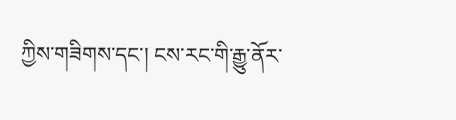ཀྱིས་གཟིགས་དང་། ངས་རང་གི་རྒྱུ་ནོར་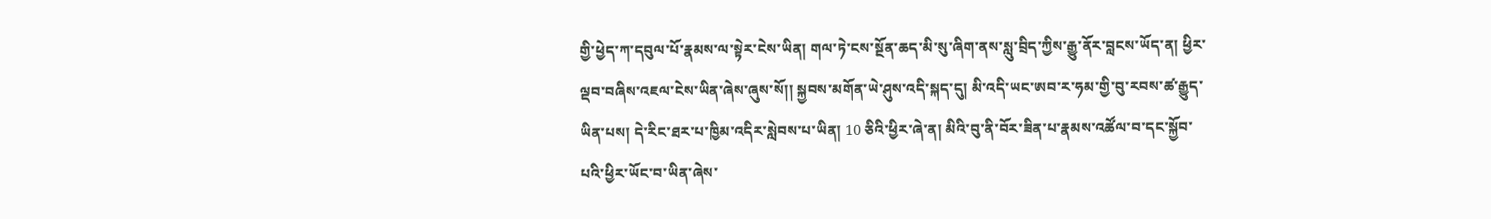གྱི་ཕྱེད་ཀ་དབུལ་པོ་རྣམས་ལ་སྟེར་ངེས་ཡིན། གལ་ཏེ་ངས་སྔོན་ཆད་མི་སུ་ཞིག་ནས་སླུ་བྲིད་ཀྱིས་རྒྱུ་ནོར་བླངས་ཡོད་ན། ཕྱིར་ལྡབ་བཞིས་འཇལ་ངེས་ཡིན་ཞེས་ཞུས་སོ།། སྐྱབས་མགོན་ཡེ་ཤུས་འདི་སྐད་དུ། མི་འདི་ཡང་ཨབ་ར་ཧམ་གྱི་བུ་རབས་ཚ་རྒྱུད་ཡིན་པས། དེ་རིང་ཐར་པ་ཁྱིམ་འདིར་སླེབས་པ་ཡིན། 10 ཅིའི་ཕྱིར་ཞེ་ན། མིའི་བུ་ནི་བོར་ཟིན་པ་རྣམས་འཚོལ་བ་དང་སྐྱོབ་པའི་ཕྱིར་ཡོང་བ་ཡིན་ཞེས་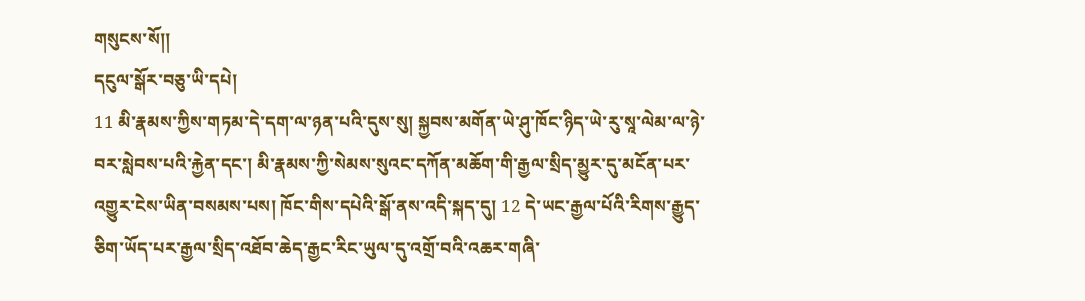གསུངས་སོ།།
དངུལ་སྒོར་བཅུ་ཡི་དཔེ།
11 མི་རྣམས་ཀྱིས་གཏམ་དེ་དག་ལ་ཉན་པའི་དུས་སུ། སྐྱབས་མགོན་ཡེ་ཤུ་ཁོང་ཉིད་ཡེ་རུ་སཱ་ལེམ་ལ་ཉེ་བར་སླེབས་པའི་རྐྱེན་དང་། མི་རྣམས་ཀྱི་སེམས་སུའང་དཀོན་མཆོག་གི་རྒྱལ་སྲིད་མྱུར་དུ་མངོན་པར་འགྱུར་ངེས་ཡིན་བསམས་པས། ཁོང་གིས་དཔེའི་སྒོ་ནས་འདི་སྐད་དུ། 12 དེ་ཡང་རྒྱལ་པོའི་རིགས་རྒྱུད་ཅིག་ཡོད་པར་རྒྱལ་སྲིད་འཐོབ་ཆེད་རྒྱང་རིང་ཡུལ་དུ་འགྲོ་བའི་འཆར་གཞི་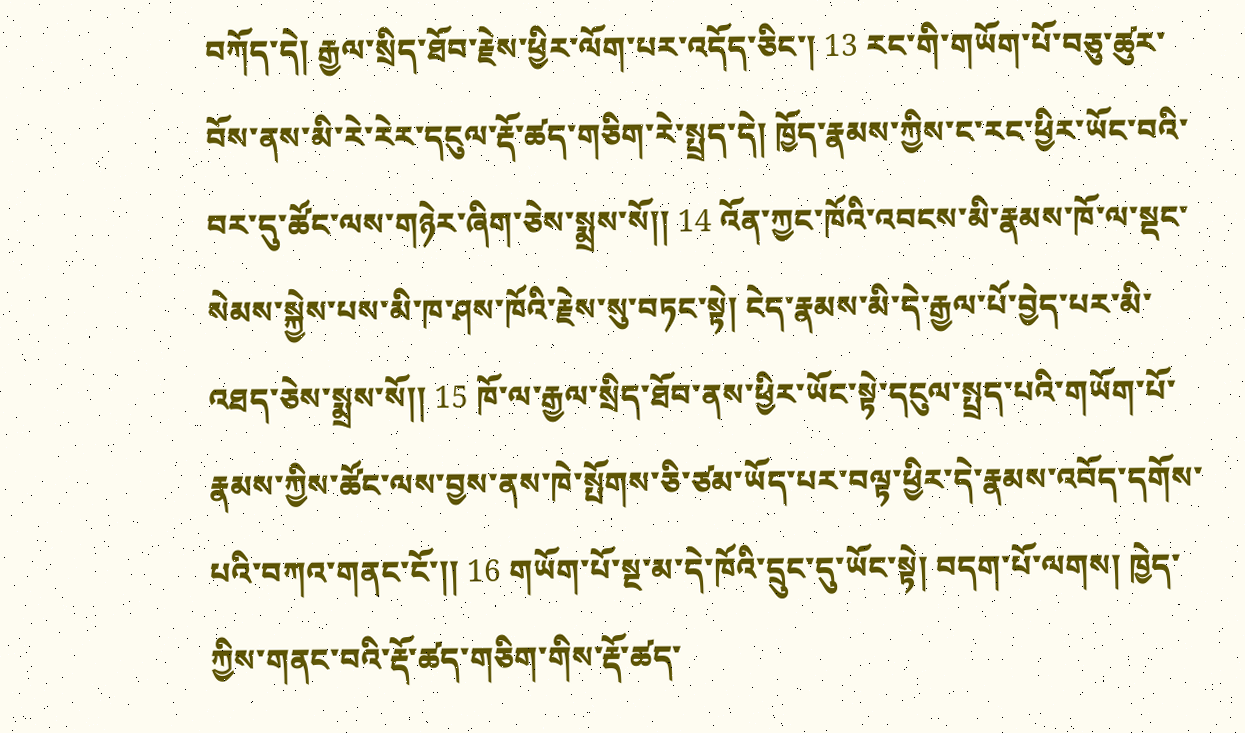བཀོད་དེ། རྒྱལ་སྲིད་ཐོབ་རྗེས་ཕྱིར་ལོག་པར་འདོད་ཅིང་། 13 རང་གི་གཡོག་པོ་བཅུ་ཚུར་བོས་ནས་མི་རེ་རེར་དངུལ་རྡོ་ཚད་གཅིག་རེ་སྤྲད་དེ། ཁྱོད་རྣམས་ཀྱིས་ང་རང་ཕྱིར་ཡོང་བའི་བར་དུ་ཚོང་ལས་གཉེར་ཞིག་ཅེས་སྨྲས་སོ།། 14 འོན་ཀྱང་ཁོའི་འབངས་མི་རྣམས་ཁོ་ལ་སྡང་སེམས་སྐྱེས་པས་མི་ཁ་ཤས་ཁོའི་རྗེས་སུ་བཏང་སྟེ། ངེད་རྣམས་མི་དེ་རྒྱལ་པོ་བྱེད་པར་མི་འཐད་ཅེས་སྨྲས་སོ།། 15 ཁོ་ལ་རྒྱལ་སྲིད་ཐོབ་ནས་ཕྱིར་ཡོང་སྟེ་དངུལ་སྤྲད་པའི་གཡོག་པོ་རྣམས་ཀྱིས་ཚོང་ལས་བྱས་ནས་ཁེ་སྤོགས་ཅི་ཙམ་ཡོད་པར་བལྟ་ཕྱིར་དེ་རྣམས་འབོད་དགོས་པའི་བཀའ་གནང་ངོ་།། 16 གཡོག་པོ་སྔ་མ་དེ་ཁོའི་དྲུང་དུ་ཡོང་སྟེ། བདག་པོ་ལགས། ཁྱེད་ཀྱིས་གནང་བའི་རྡོ་ཚད་གཅིག་གིས་རྡོ་ཚད་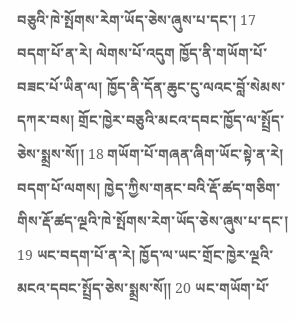བཅུའི་ཁེ་སྤོགས་རེག་ཡོད་ཅེས་ཞུས་པ་དང་། 17 བདག་པོ་ན་རེ། ལེགས་པོ་འདུག ཁྱོད་ནི་གཡོག་པོ་བཟང་པོ་ཡིན་ལ། ཁྱོད་ནི་དོན་ཆུང་ངུ་ལའང་བློ་སེམས་དཀར་བས། གྲོང་ཁྱེར་བཅུའི་མངའ་དབང་ཁྱོད་ལ་སྤྲོད་ཅེས་སྨྲས་སོ།། 18 གཡོག་པོ་གཞན་ཞིག་ཡོང་སྟེ་ན་རེ། བདག་པོ་ལགས། ཁྱེད་ཀྱིས་གནང་བའི་རྡོ་ཚད་གཅིག་གིས་རྡོ་ཚད་ལྔའི་ཁེ་སྤོགས་རེག་ཡོད་ཅེས་ཞུས་པ་དང་། 19 ཡང་བདག་པོ་ན་རེ། ཁྱོད་ལ་ཡང་གྲོང་ཁྱེར་ལྔའི་མངའ་དབང་སྤྲོད་ཅེས་སྨྲས་སོ།། 20 ཡང་གཡོག་པོ་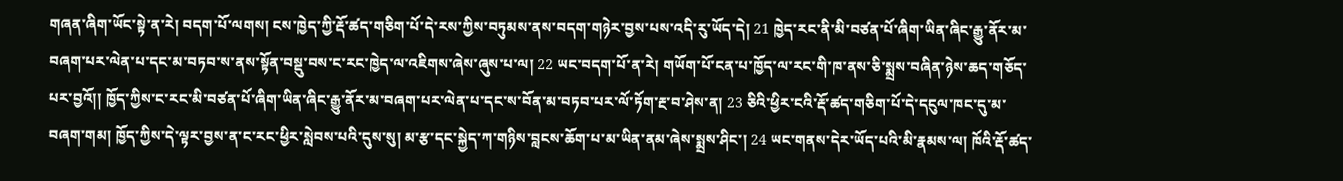གཞན་ཞིག་ཡོང་སྟེ་ན་རེ། བདག་པོ་ལགས། ངས་ཁྱེད་ཀྱི་རྡོ་ཚད་གཅིག་པོ་དེ་རས་ཀྱིས་བཏུམས་ནས་བདག་གཉེར་བྱས་པས་འདི་རུ་ཡོད་དེ། 21 ཁྱེད་རང་ནི་མི་བཙན་པོ་ཞིག་ཡིན་ཞིང་རྒྱུ་ནོར་མ་བཞག་པར་ལེན་པ་དང་མ་བཏབ་ས་ནས་སྟོན་བསྡུ་བས་ང་རང་ཁྱེད་ལ་འཇིགས་ཞེས་ཞུས་པ་ལ། 22 ཡང་བདག་པོ་ན་རེ། གཡོག་པོ་ངན་པ་ཁྱོད་ལ་རང་གི་ཁ་ནས་ཅི་སྨྲས་བཞིན་ཉེས་ཆད་གཅོད་པར་བྱའོ།། ཁྱོད་ཀྱིས་ང་རང་མི་བཙན་པོ་ཞིག་ཡིན་ཞིང་རྒྱུ་ནོར་མ་བཞག་པར་ལེན་པ་དང་ས་བོན་མ་བཏབ་པར་ལོ་ཏོག་རྔ་བ་ཤེས་ན། 23 ཅིའི་ཕྱིར་ངའི་རྡོ་ཚད་གཅིག་པོ་དེ་དངུལ་ཁང་དུ་མ་བཞག་གམ། ཁྱོད་ཀྱིས་དེ་ལྟར་བྱས་ན་ང་རང་ཕྱིར་སླེབས་པའི་དུས་སུ། མ་རྩ་དང་སྐྱེད་ཀ་གཉིས་བླངས་ཆོག་པ་མ་ཡིན་ནམ་ཞེས་སྨྲས་ཤིང་། 24 ཡང་གནས་དེར་ཡོད་པའི་མི་རྣམས་ལ། ཁོའི་རྡོ་ཚད་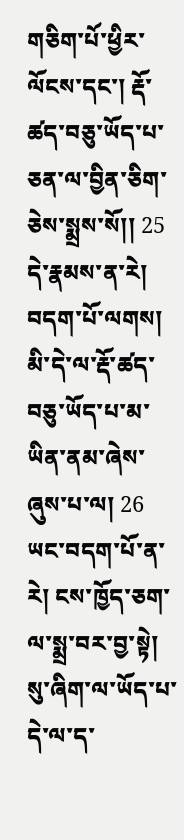གཅིག་པོ་ཕྱིར་ལོངས་དང་། རྡོ་ཚད་བཅུ་ཡོད་པ་ཅན་ལ་བྱིན་ཅིག་ཅེས་སྨྲས་སོ།། 25 དེ་རྣམས་ན་རེ། བདག་པོ་ལགས། མི་དེ་ལ་རྡོ་ཚད་བཅུ་ཡོད་པ་མ་ཡིན་ནམ་ཞེས་ཞུས་པ་ལ། 26 ཡང་བདག་པོ་ན་རེ། ངས་ཁྱོད་ཅག་ལ་སྨྲ་བར་བྱ་སྟེ། སུ་ཞིག་ལ་ཡོད་པ་དེ་ལ་ད་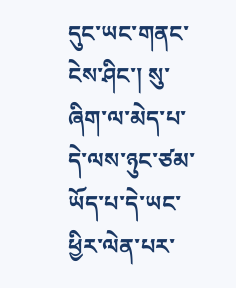དུང་ཡང་གནང་ངེས་ཤིང་། སུ་ཞིག་ལ་མེད་པ་དེ་ལས་ཉུང་ཙམ་ཡོད་པ་དེ་ཡང་ཕྱིར་ལེན་པར་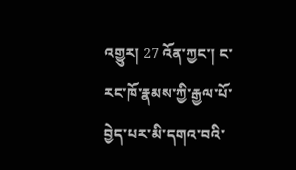འགྱུར། 27 འོན་ཀྱང་། ང་རང་ཁོ་རྣམས་ཀྱི་རྒྱལ་པོ་བྱེད་པར་མི་དགའ་བའི་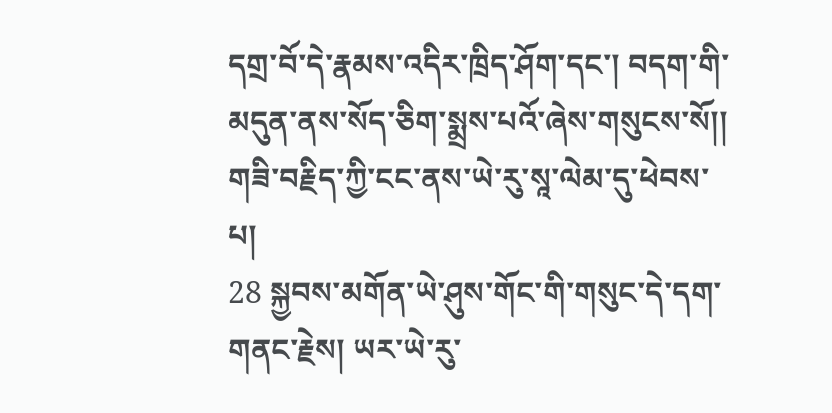དགྲ་བོ་དེ་རྣམས་འདིར་ཁྲིད་ཤོག་དང་། བདག་གི་མདུན་ནས་སོད་ཅིག་སྨྲས་པའོ་ཞེས་གསུངས་སོ།།
གཟི་བརྗིད་ཀྱི་ངང་ནས་ཡེ་རུ་སཱ་ལེམ་དུ་ཕེབས་པ།
28 སྐྱབས་མགོན་ཡེ་ཤུས་གོང་གི་གསུང་དེ་དག་གནང་རྗེས། ཡར་ཡེ་རུ་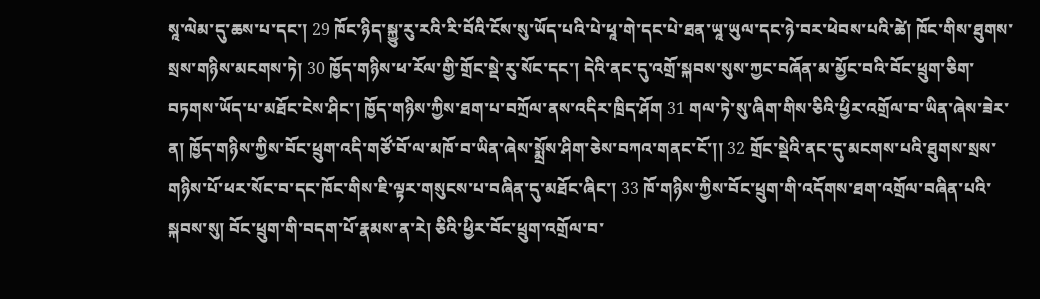སཱ་ལེམ་དུ་ཆས་པ་དང་། 29 ཁོང་ཉིད་སྐྱུ་རུ་རའི་རི་བོའི་ངོས་སུ་ཡོད་པའི་པེ་ཕཱ་གེ་དང་པེ་ཐན་ཡཱ་ཡུལ་དང་ཉེ་བར་ཕེབས་པའི་ཚེ། ཁོང་གིས་ཐུགས་སྲས་གཉིས་མངགས་ཏེ། 30 ཁྱོད་གཉིས་ཕ་རོལ་གྱི་གྲོང་སྡེ་རུ་སོང་དང་། དེའི་ནང་དུ་འགྲོ་སྐབས་སུས་ཀྱང་བཞོན་མ་མྱོང་བའི་བོང་ཕྲུག་ཅིག་བཏགས་ཡོད་པ་མཐོང་ངེས་ཤིང་། ཁྱོད་གཉིས་ཀྱིས་ཐག་པ་བཀྲོལ་ནས་འདིར་ཁྲིད་ཤོག 31 གལ་ཏེ་སུ་ཞིག་གིས་ཅིའི་ཕྱིར་འགྲོལ་བ་ཡིན་ཞེས་ཟེར་ན། ཁྱོད་གཉིས་ཀྱིས་བོང་ཕྲུག་འདི་གཙོ་བོ་ལ་མཁོ་བ་ཡིན་ཞེས་སྨྲོས་ཤིག་ཅེས་བཀའ་གནང་ངོ་།། 32 གྲོང་སྡེའི་ནང་དུ་མངགས་པའི་ཐུགས་སྲས་གཉིས་པོ་ཕར་སོང་བ་དང་ཁོང་གིས་ཇི་ལྟར་གསུངས་པ་བཞིན་དུ་མཐོང་ཞིང་། 33 ཁོ་གཉིས་ཀྱིས་བོང་ཕྲུག་གི་འདོགས་ཐག་འགྲོལ་བཞིན་པའི་སྐབས་སུ། བོང་ཕྲུག་གི་བདག་པོ་རྣམས་ན་རེ། ཅིའི་ཕྱིར་བོང་ཕྲུག་འགྲོལ་བ་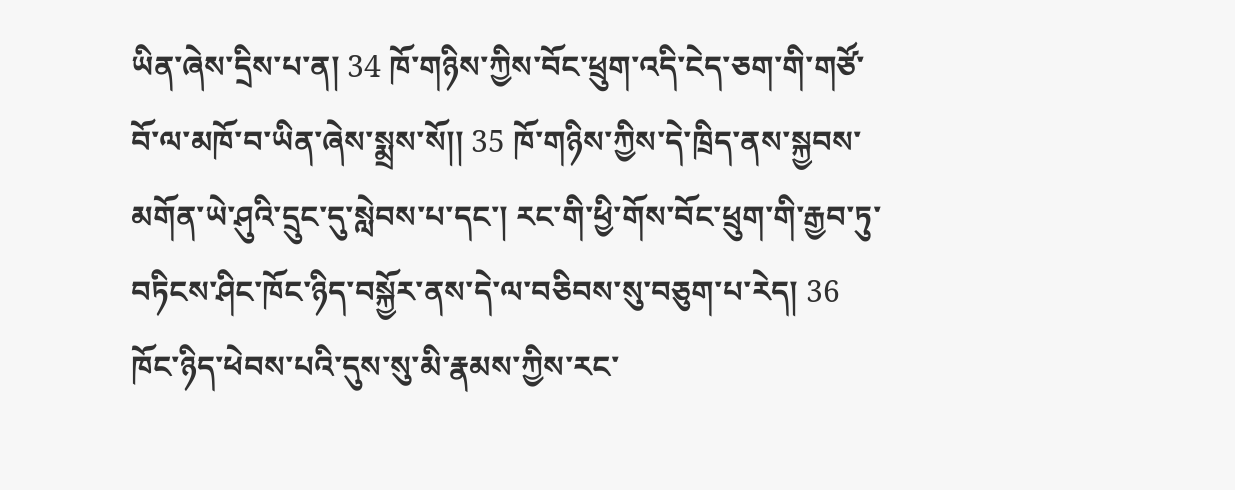ཡིན་ཞེས་དྲིས་པ་ན། 34 ཁོ་གཉིས་ཀྱིས་བོང་ཕྲུག་འདི་ངེད་ཅག་གི་གཙོ་བོ་ལ་མཁོ་བ་ཡིན་ཞེས་སྨྲས་སོ།། 35 ཁོ་གཉིས་ཀྱིས་དེ་ཁྲིད་ནས་སྐྱབས་མགོན་ཡེ་ཤུའི་དྲུང་དུ་སླེབས་པ་དང་། རང་གི་ཕྱི་གོས་བོང་ཕྲུག་གི་རྒྱབ་ཏུ་བཏིངས་ཤིང་ཁོང་ཉིད་བསྐྱོར་ནས་དེ་ལ་བཅིབས་སུ་བཅུག་པ་རེད། 36 ཁོང་ཉིད་ཕེབས་པའི་དུས་སུ་མི་རྣམས་ཀྱིས་རང་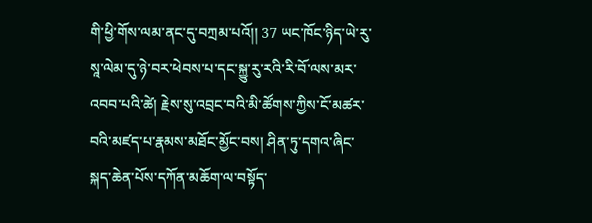གི་ཕྱི་གོས་ལམ་ནང་དུ་བཀྲམ་པའོ།། 37 ཡང་ཁོང་ཉིད་ཡེ་རུ་སཱ་ལེམ་དུ་ཉེ་བར་ཕེབས་པ་དང་སྐྱུ་རུ་རའི་རི་བོ་ལས་མར་འབབ་པའི་ཚེ། རྗེས་སུ་འབྲང་བའི་མི་ཚོགས་ཀྱིས་ངོ་མཚར་བའི་མཛད་པ་རྣམས་མཐོང་མྱོང་བས། ཤིན་ཏུ་དགའ་ཞིང་སྐད་ཆེན་པོས་དཀོན་མཆོག་ལ་བསྟོད་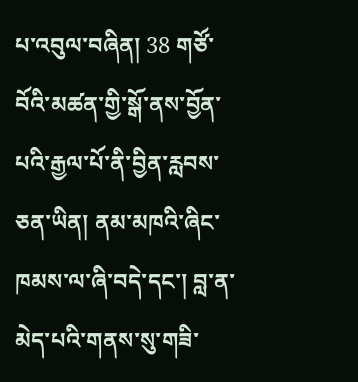པ་འབུལ་བཞིན། 38 གཙོ་བོའི་མཚན་གྱི་སྒོ་ནས་བྱོན་པའི་རྒྱལ་པོ་ནི་བྱིན་རླབས་ཅན་ཡིན། ནམ་མཁའི་ཞིང་ཁམས་ལ་ཞི་བདེ་དང་། བླ་ན་མེད་པའི་གནས་སུ་གཟི་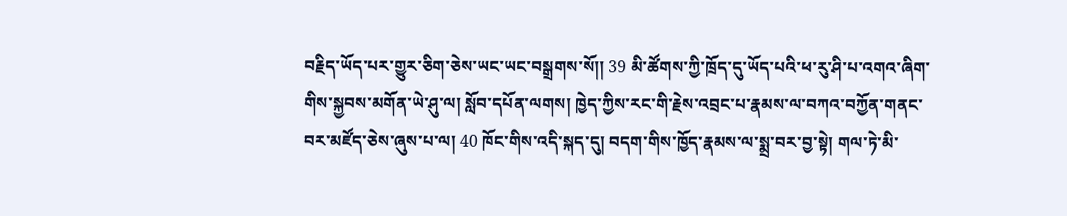བརྗིད་ཡོད་པར་གྱུར་ཅིག་ཅེས་ཡང་ཡང་བསྒྲགས་སོ།། 39 མི་ཚོགས་ཀྱི་ཁྲོད་དུ་ཡོད་པའི་ཕ་རུ་ཤི་པ་འགའ་ཞིག་གིས་སྐྱབས་མགོན་ཡེ་ཤུ་ལ། སློབ་དཔོན་ལགས། ཁྱེད་ཀྱིས་རང་གི་རྗེས་འབྲང་པ་རྣམས་ལ་བཀའ་བཀྱོན་གནང་བར་མཛོད་ཅེས་ཞུས་པ་ལ། 40 ཁོང་གིས་འདི་སྐད་དུ། བདག་གིས་ཁྱོད་རྣམས་ལ་སྨྲ་བར་བྱ་སྟེ། གལ་ཏེ་མི་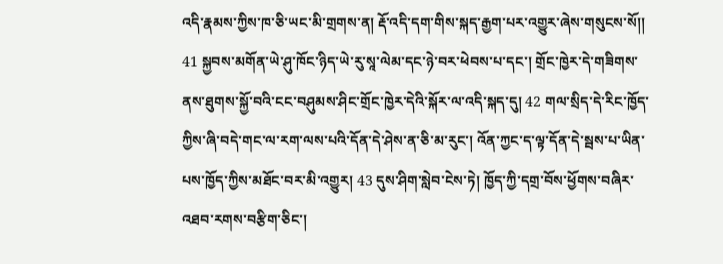འདི་རྣམས་ཀྱིས་ཁ་ཅི་ཡང་མི་གྲགས་ན། རྡོ་འདི་དག་གིས་སྐད་རྒྱག་པར་འགྱུར་ཞེས་གསུངས་སོ།།
41 སྐྱབས་མགོན་ཡེ་ཤུ་ཁོང་ཉིད་ཡེ་རུ་སཱ་ལེམ་དང་ཉེ་བར་ཕེབས་པ་དང་། གྲོང་ཁྱེར་དེ་གཟིགས་ནས་ཐུགས་སྐྱོ་བའི་ངང་བཤུམས་ཤིང་གྲོང་ཁྱེར་དེའི་སྐོར་ལ་འདི་སྐད་དུ། 42 གལ་སྲིད་དེ་རིང་ཁྱོད་ཀྱིས་ཞི་བདེ་གང་ལ་རག་ལས་པའི་དོན་དེ་ཤེས་ན་ཅི་མ་རུང་། འོན་ཀྱང་ད་ལྟ་དོན་དེ་སྦས་པ་ཡིན་པས་ཁྱོད་ཀྱིས་མཐོང་བར་མི་འགྱུར། 43 དུས་ཤིག་སླེབ་ངེས་ཏེ། ཁྱོད་ཀྱི་དགྲ་བོས་ཕྱོགས་བཞིར་འཐབ་རགས་བརྩིག་ཅིང་།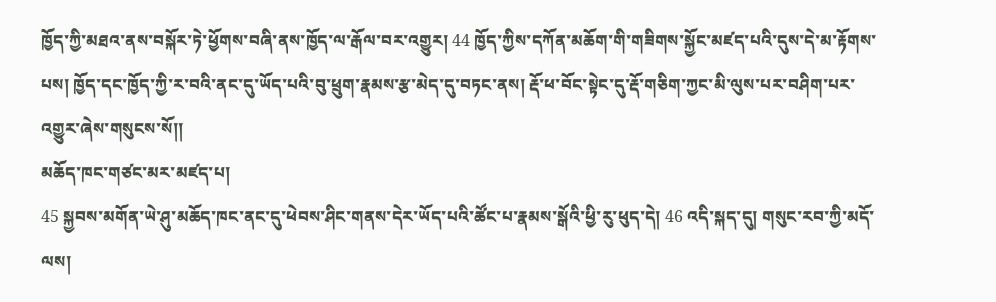ཁྱོད་ཀྱི་མཐའ་ནས་བསྐོར་ཏེ་ཕྱོགས་བཞི་ནས་ཁྱོད་ལ་རྒོལ་བར་འགྱུར། 44 ཁྱོད་ཀྱིས་དཀོན་མཆོག་གི་གཟིགས་སྐྱོང་མཛད་པའི་དུས་དེ་མ་རྟོགས་པས། ཁྱོད་དང་ཁྱོད་ཀྱི་ར་བའི་ནང་དུ་ཡོད་པའི་བུ་ཕྲུག་རྣམས་རྩ་མེད་དུ་བཏང་ནས། རྡོ་ཕ་བོང་སྟེང་དུ་རྡོ་གཅིག་ཀྱང་མི་ལུས་པར་བཤིག་པར་འགྱུར་ཞེས་གསུངས་སོ།།
མཆོད་ཁང་གཙང་མར་མཛད་པ།
45 སྐྱབས་མགོན་ཡེ་ཤུ་མཆོད་ཁང་ནང་དུ་ཕེབས་ཤིང་གནས་དེར་ཡོད་པའི་ཚོང་པ་རྣམས་སྒོའི་ཕྱི་རུ་ཕུད་དེ། 46 འདི་སྐད་དུ། གསུང་རབ་ཀྱི་མདོ་ལས།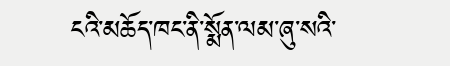ངའི་མཆོད་ཁང་ནི་སྨོན་ལམ་ཞུ་སའི་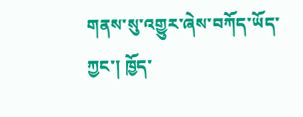གནས་སུ་འགྱུར་ཞེས་བཀོད་ཡོད་ཀྱང་། ཁྱོད་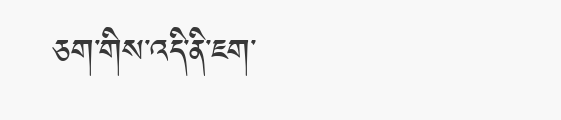ཅག་གིས་འདི་ནི་ཇག་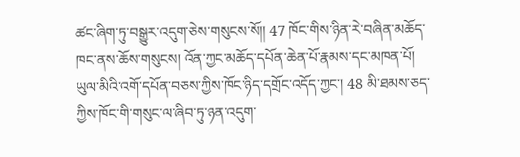ཚང་ཞིག་ཏུ་བསྒྱུར་འདུག་ཅེས་གསུངས་སོ།། 47 ཁོང་གིས་ཉིན་རེ་བཞིན་མཆོད་ཁང་ནས་ཆོས་གསུངས། འོན་ཀྱང་མཆོད་དཔོན་ཆེན་པོ་རྣམས་དང་མཁན་པོ། ཡུལ་མིའི་འགོ་དཔོན་བཅས་ཀྱིས་ཁོང་ཉིད་དགྲོང་འདོད་ཀྱང་། 48 མི་ཐམས་ཅད་ཀྱིས་ཁོང་གི་གསུང་ལ་ཞིབ་ཏུ་ཉན་འདུག་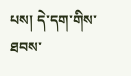པས། དེ་དག་གིས་ཐབས་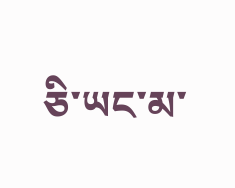ཅི་ཡང་མ་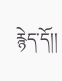རྙེད་དོ།།